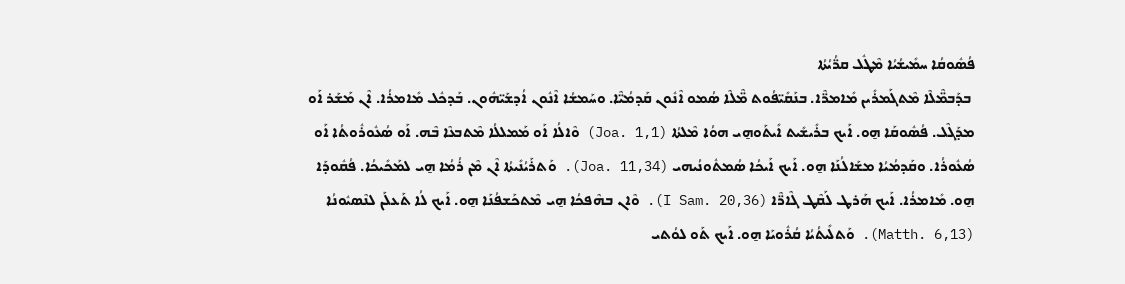ܦܳܣܽܘܩܳܐ ܚܡܺܝܫܳܝܳܐ ܡܶܛܽܠ ܩܪ̈ܳܝܳܬܳܐ
 ܒܕܰܒܡ̈ܶܠܶܐ ܡܶܬܓܰܡܪܺܝܢ ܡܺܐܡܪ̈ܶܐ. ܒܢܰܩܺܝ̈ܦܳܘܬ ܡ̈ܶܠܶܐ ܣܳܡܘ ܐܶܢܽܘܢ ܩܰܕܡܳܝ̈ܶܐ. ܘܚܰܡܫܳܐ ܐܶܢܽܘܢ ܐܳܕܫܰܝ̈ܗܽܘܢ. ܒܰܕܟܽܠ ܡܺܐܡܪܳܐ. ܐܶܢ ܡܰܫܰܪ ܐܰܘ ܡܕܰܓܶܠ. ܦܳܣܽܘܩܰܐ ܗ̱ܘ. ܐܰܝܟ ܒܪܺܝܫܺܝܬ ܐܺܝܬܰܘܗ̱ܝ ܗܘܳܐ ܡܶܠܬܳܐ (Joa. 1,1) ܘܶܐܠܳܐ ܐܰܘ ܡܰܡܠܠܳܐ ܡܶܬܒܥܶܐ ܒܶܗ. ܐܰܘ ܣܳܥܽܘܪܽܘܬܳܐ ܐܰܘ ܣܳܥܽܘܪܳܐ. ܘܩܰܕܡܳܝܳܐ ܡܫܰܐܠܳܢܰܐ ܗ̱ܘ. ܐܰܝܟ ܐܰܝܟܳܐ ܣܳܡܬܽܘܢܳܝܗܝ (Joa. 11,34). ܘܰܬܪܰܝܳܢܺܝܬܳܐ ܐܶܢ ܡܶܢ ܪܳܡܳܐ ܗ̱ܝ ܠܡܰܟܺܝܟܳܐ. ܦܳܩܽܘܕܰܐ ܗ̱ܘ. ܡܺܐܡܪܳܐ. ܐܰܝܟ ܗܰܪܛ ܠܰܩܶܛ ܓܶܐܪ̈ܶܐ (I Sam. 20,36). ܘܶܐܢ ܒܗܶܦܟܳܐ ܗ̱ܝ ܡܶܬܟܰܫܦܳܢܰܐ ܗ̱ܘ. ܐܰܝܟ ܠܳܐ ܬܰܥܠܰܢ ܠܢܶܣܝܽܘܢܳܐ (Matth. 6,13). ܘܰܬܠܺܝܬܳܝܳܐ ܩܳܪܽܘܝܰܐ ܗ̱ܘ. ܐܰܝܟ ܬܰܘ ܠܘܳܬܝ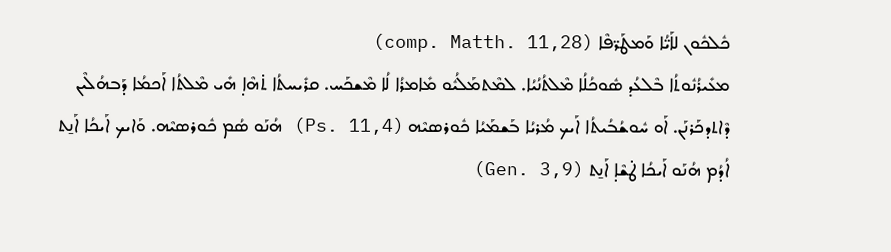ܟܽܠܟܽܘܢ ܠܐܰܝ̈ܳܐ ܘܰܡܛܰܪ̈ܦܶܐ (comp. Matth. 11,28)
ܡܥܺܝܪܳܢܽܘܬܳܐ ܒܶܠܥܳܕ ܣܽܘܟܳܠܳܐ ܡܶܠܬܳܢܳܝܳܐ. ܠܡܶܬܡܰܠܳܝܽܘ ܡܺܐܡܪܳܐ ܠܳܐ ܡܶܫܟܰܚ. ܩܪܺܝܚܬܳܐ ܬ̇ܗܶܐ̣ ܗܺܝ ܡܶܠܬܳܐ ܐܰܟܡܳܐ ܕܰܒܗܳܠܶܝܢ ܕܶܐܬܕܟܰܪܢܰܢ. ܐܰܘ ܚܽܘܫܳܒܳܝܬܳܐ ܐܰܝܟ ܡܳܪܝܳܐ ܒܰܫܡܰܝܳܐ ܟܽܘܪܣܝܶܗ (Ps. 11,4) ܗܳܢܰܘ ܣܳܡ ܟܽܘܪܣܝܶܗ. ܘܰܐܝܟ ܐܰܝܟܳܐ ܐܰܢ̱ܬ ܐܳܕܳܡ ܗܳܢܰܘ ܐܰܝܟܳܐ ܛ̇ܫܶܐ̣ ܐܰܢ̱ܬ (Gen. 3,9)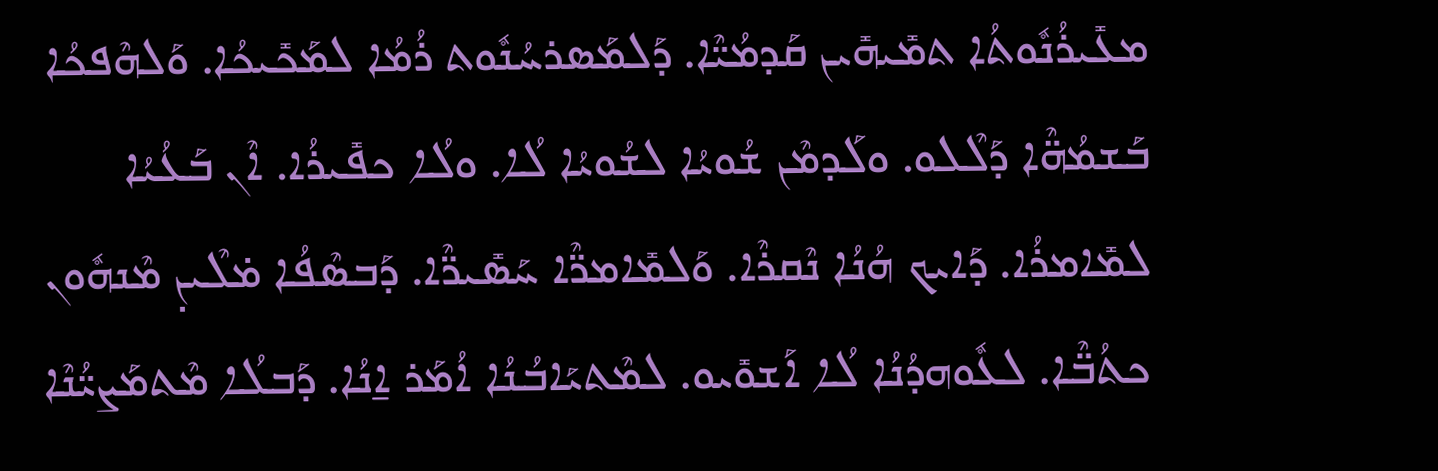ܡܥܺܝܪܳܢܽܘܬܳܐ ܬܡܺܝܗܺܝܢ ܩܰܕܡܳܝ̈ܶܐ. ܕܰܠܡܰܣܪܚܳܢܽܘܬ ܪܳܡܳܐ ܠܡܰܟܺܝܟܳܐ. ܘܰܠܗܶܦܟܳܐ ܒܰܫܡܳܗ̈ܶܐ ܕܰܠܶܠܘ. ܘܠܰܕܡܶܢ ܫܳܘܝܳܐ ܠܫܳܘܝܳܐ ܠܳܐ. ܘܠܳܐ ܟܦܺܝܪܳܐ. ܐܶܢ ܒܰܥܳܝܳܐ ܠܡܺܐܡܪܳܐ. ܕܰܐܝܟ ܗܳܢܳܐ ܢܶܩܪܶܐ. ܘܰܠܡܺܐܡܪ̈ܶܐ ܚܰܣܺܝܪ̈ܶܐ. ܕܰܒܣܶܦܳܐ ܡ̇ܠܶܝܢ̣ ܡܶܢܗܽܘܢ ܟܬܳܒ̈ܶܐ. ܠܥܽܘܗܕܳܢܳܐ ܠܳܐ ܐܰܫܘܺܝܘ. ܠܡܶܬܝܰܐܒܳܢܳܐ ܐܳܡܰܪ ܐ̱ܢܳܐ. ܕܰܒܠܳܐ ܡܶܬܡܰܨܝ̈ܳܢܶܐ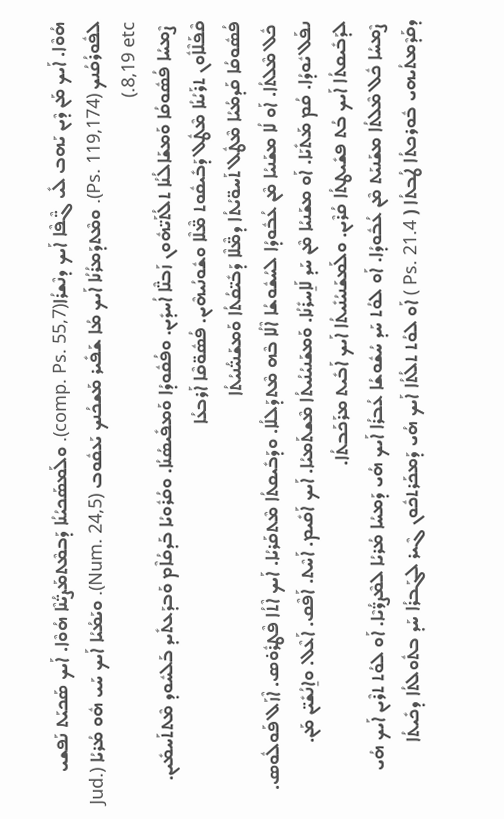ܗܳܘܶܐ. ܐܰܝܟ ܡܰܢ ܕܶܝܢ ܝܰܗܒ ܠܺܝ ܓ̈ܶܦܶܐ ܐܰܝܟ ܕܢܶܫܪܳܐ(comp. Ps. 55,7). ܘܠܰܡܣܰܟܝܳܢܳܐ ܕܰܒܡܶܬܡܰܨܝ̈ܳܢܶܐ ܗܳܘܶܐ. ܐܰܝܟ ܣܰܟܝܰܬ ܢܰܦܫܝ ܠܦܽܘܪܳܩܳܢܟ (Ps. 119,174). ܘܡܶܬܕܰܡܪܳܢܳܐ ܐܰܝܟ ܡܳܐ ܫܰܦܺܝܪ ܡܰܫܟܳܢܟ ܝܰܥܩܽܘܒ (Num. 24,5). ܘܝܰܡܳܝܳܐ ܐܰܝܟ ܚܰܝ ܗܽܘ ܡܳܪܝܳܐ (Jud. 8,19 etc.)
 ܨܶܡܚܳܐ ܦܳܣܽܘܩܳܐ ܘܰܡܫܰܐܠܳܢܳܐ ܬܠܳܬܰܝ̈ܗܽܘܢ ܙܰܒܢ̈ܶܐ ܐܳܚܕܺܝܢ. ܘܦܳܩܽܘܕܳܐ ܘܰܡܦܺܝܣܳܢܳܐ. ܘܩܳܪܽܘܝܳܐ ܒܰܕܩܳܐܶܡ ܘܰܒܕܰܥܬܺܝܕ ܒܰܠܚܽܘܕ ܡܶܬܬܰܚܡܺܝܢ.
ܩܶܦܰܠܶܐܽܘܢ ܬܪܰܝܳܢܳܐ ܡܶܛܽܠ ܕܰܒܺܝܩܽܘܬ ܡ̈ܶܠܶܐ ܘܫܽܘܢܳܝܗܶܝܢ. ܦܳܣܽܘ̈ܩܶܐ ܐܰܪܒܥܳܐ
ܦܳܣܽܘܩܳܐ ܩܰܕܡܳܝܳܐ ܡܶܛܽܠ ܬܰܚܘ̈ܝܳܬܳܐ ܕܡ̈ܶܠܶܐ ܕܰܒܺܝ̈ܩܳܬܳܐ ܘܰܡܫܰܢܝ̈ܳܢܝܳܬܳܐ
 ܟܽܠ ܡܶܠܬܳܐ. ܐܰܘ ܠܳܐ ܡܫܰܢܝܳܐ ܡܶܢ ܥܳܒܽܘܕܳܐ ܠܚܳܫܽܘܫܳܐ ܐܶܠܳܐ ܒܶܗ ܡܶܬܕܰܠܠܳܐ. ܘܕܰܒܺܝܩܬܳܐ ܡܶܬܩܰܪܝܳܐ. ܐܰܝܟ ܐܶܬܳܐ ܦܶܛܪܽܘ̇ܣ. ܐܶܙܰܠ ܦܰܘܠܽܘܣ. ܢܦܰܠ ܝܽܘܕܳܐ. ܩܳܡ ܡܰܬܺܝܰܐ. ܐܰܘ ܡܫܰܢܝܳܐ ܡܶܢ ܚܰܕ ܠܰܐ̱ܚܪܺܢܳܐ. ܘܰܡܫܰܢܝܳܢܳܝܬܳܐ ܡܶܫܬܰܡܝܳܐ. ܐܰܝܟ ܐܰܩܺܝܡ. ܐܰܚܶܬ. ܐܰܦܶܩ. ܐܰܥܶܠ. ܘܐ̱ܢܳܫܺܝ̈ܢ ܡܰܢ. ܠܕܰܒܺܝܩܬܳܐ ܐܰܝܟ ܒܳܬ ܦܫܺܝܛܬܳܐ ܩܳܪܶܝܢ. ܘܠܰܡܫܰܢܝܳܢܺܝܬܳܐ ܐܰܝܟ ܐܰܒܺܝܬ ܡܪܰܟܰܒܬܳܐ.
 ܨܶܡܚܳܐ ܟܽܠ ܡܶܠܬܳܐ ܡܫܰܢܝܰܬ ܡܶܢ ܥܳܒܽܘܕܳܐ. ܐܰܘ ܠܘܳܬ ܚܰܕ ܚܳܫܽܘܫܳܐ ܥܳܒܪܳܐ ܐܰܝܟ ܗܳܝ ܕܰܡܚܳܐ ܡܳܪܝܳܐ ܠܡܶܨܪ̈ܳܝܶܐ. ܐܰܘ ܠܘܳܬ ܬܪܶܝܢ ܐܰܝܟ ܗܳܝ ܕܩܰܕܶܡܬܳܝܗܝ ܒܽܘܪܟܬܳܐ ܛܳܒܬܳܐ ( Ps. 21.4 ) ܐܰܘ ܠܘܳܬ ܬܠܳܬܳܐ ܐܰܝܟ ܗܳܝ ܕܰܡܟܰܪܬܟܽܘܢ ܓܶܝܪ ܠܓܰܒܪܳܐ ܚܰܕ ܒܬܽܘܠܬܳܐ ܕܟܺܝܬܳܐ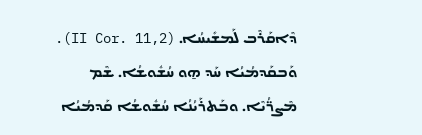ܕܶܐܩܰܪܶܒ ܠܰܡܫܺܝܚܳܐ. (II Cor. 11,2). ܘܰܒܩܰܕܡܳܝܳܐ ܚܰܕ ܗ̱ܘ ܚܳܫܽܘܫܳܐ. ܫܶܡ ܡܶܨܪ̈ܳܝܶܐ. ܘܒܰܬܪܰܝܳܢܳܐ ܚܳܫܽܘܫܳܐ ܩܰܕܡܳܝܳܐ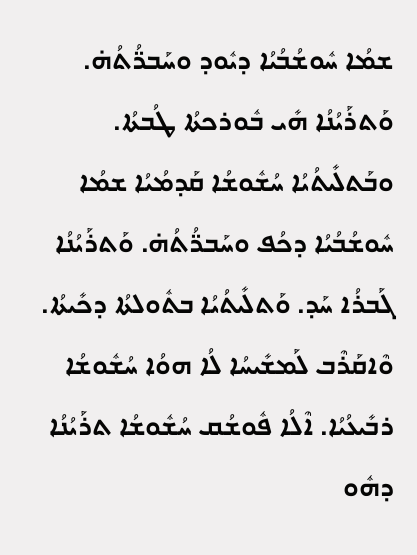ܫܡܳܐ ܚܽܘܫܳܒܳܝܳܐ ܕܝܽܘܕ ܘܚܰܒܪ̈ܳܬܳܗ̇. ܘܰܬܪܰܝܳܢܳܐ ܗܺܝ ܒܽܘܪܟܬܳܐ ܛܳܒܬܳܐ. ܘܒܰܬܠܺܝܬܳܝܳܐ ܚܳܫܽܘܫܳܐ ܩܰܕܡܳܝܳܐ ܫܡܳܐ ܚܽܘܫܳܒܳܝܳܐ ܕܟܳܦ ܘܚܰܒܪ̈ܳܬܳܗ̇. ܘܰܬܪܰܝܳܢܳܐ ܓܰܒܪܳܐ ܚܰܕ. ܘܰܬܠܺܝܬܳܝܳܐ ܒܬܽܘܠܬܳܐ ܕܟܺܝܬܳܐ. ܘܶܐܩܰܪܶܒ ܠܰܡܫܺܝܚܳܐ ܠܳܐ ܗܘܳܐ ܚܳܫܽܘܫܳܐ ܪܒܺܝܥܳܝܳܐ. ܐܶܠܳܐ ܦܽܘܫܳܩ ܚܳܫܽܘܫܳܐ ܬܪܰܝܳܢܳܐ ܕܗܽܘ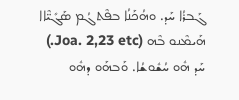ܓܰܒܪܳܐ ܚܰܕ. ܘܗܳܟܰܢܳܐ ܒܦܶܬܓܳܡ ܣܰܓܺܝ̈ܶܐܐ ܗܰܝܡܶܢܘ ܒܶܗ (Joa. 2,23 etc.) ܚܰܕ ܗܽܘ ܚܳܫܽܘܫܳܐ. ܘܰܒܗܰܘ ܕܗܽܘ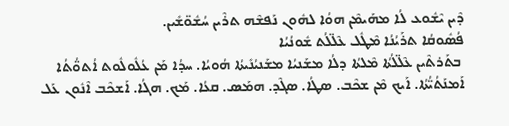ܕܶܝܢ ܝܶܫܽܘܥ ܠܳܐ ܡܗܰܝܡܶܢ ܗܘܳܐ ܠܗܽܘܢ ܢܰܦܫܶܗ ܬܪܶܝܢ ܚܳܫܽܘ̈ܫܺܝܢ.
ܦܳܣܽܘܩܳܐ ܬܪܰܝܳܢܳܐ ܡܶܛܽܠ ܥܶܠ̈ܠܳܬ ܫܽܘܢܳܝܳܐ
 ܒܬܰܪܬܶܝܢ ܥܶܠ̈ܠܳܬܳܐ ܡܶܠܬܳܐ ܕܠܳܐ ܡܫܰܢܝܳܐ ܡܫܰܢܝܳܢܺܝܬܳܐ ܗܳܘܝܳܐ. ܚܕܳܐ ܡܰܢ ܥܳܠܽܘܠܽܘܬ ܐܳܬܘ̈ܳܬܳܐ ܐܰܡܢܰܬܳܝ̈ܳܬܳܐ. ܐܰܝܟ ܡܶܢ ܫܟܶܒ. ܣܛܳܐ. ܣܓܶܕ. ܗܡܰܣ. ܩܥܳܐ. ܡܰܟ. ܗܓܳܐ. ܐܰܫܟܶܒ ܐܶܢܽܘܢ ܥܰܠ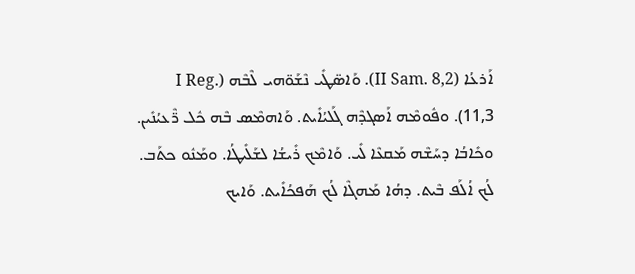ܐܰܪܥܳܐ (II Sam. 8,2). ܘܰܐܣ̈ܛܺܝ ܢܶܫܰܘ̈ܗܝ ܠܶܒܶܗ (I Reg. 11,3). ܘܦܽܘܡܶܗ ܐܰܣܓܕܶܗ ܓܰܠܝܳܐܺܝܬ. ܘܰܐܗܡܶܣ ܒܶܗ ܟܽܠ ܪ̈ܶܥܝܳܢܺܝܢ. ܘܟܺܐܒܳܐ ܕܚܰܫܶܗ ܡܰܩܥܶܐ ܠܺܝ. ܘܰܐܡܶܟ ܪܺܝܫܳܐ ܠܫܰܠܺܝܛܳܐ. ܘܡܰܢܽܘ ܟܬܰܒ. ܠܳܟ ܐܳܠܰܦ ܒܶܝܬ. ܕܗܳܐ ܡܰܗܓܶܐ ܠܳܟ ܗܰܦܟܳܐܺܝܬ. ܘܰܐܝܟ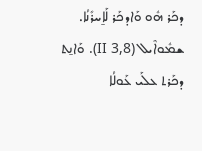ܕܟܰܪ ܗܽܘ ܘܰܐܕܟܰܪ ܠܰܐ̱ܚܪܺܢܳܐ. ܫܡܽܘܐܶܝܠ (II 3,8). ܘܰܐܢ̱ܬ ܕܟܰܪܬ ܥܠܰܝ ܥܰܘܠܳܐ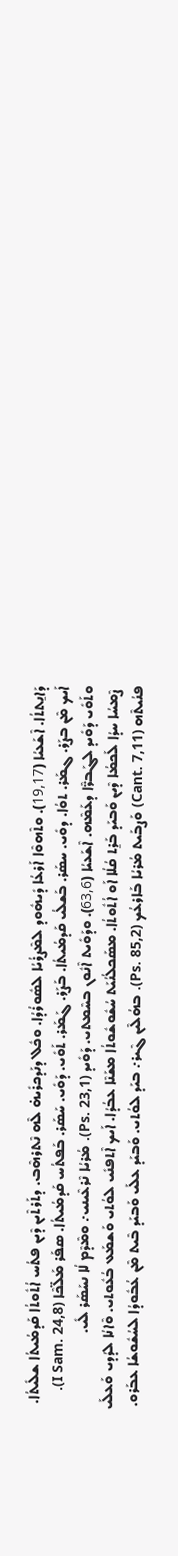ܕܰܐܢ̱ܬܬܳܐ. ܐܶܫܰܥܝܳܐ (19,17). ܘܬܶܗܘܶܐ ܐܰܪܥܳܐ ܕܺܝܗܽܘܕ ܠܡܶܨܪܳܝܳܐ ܠܣܽܘܪܳܕܳܐ. ܘܟܽܠ ܕܢܰܕܟܪܺܝܗ̇ ܠܶܗ ܢܶܬܪܗܶܒ. ܕܬܰܪܬܶܝܢ ܕܶܝܢ ܦܬܳܚ ܐܳܬܽܘܬܳܐ ܩܰܕܡܳܝܬܳܐ ܫܠܺܝܬܳܐ. ܐܰܝܟ ܡܶܢ ܒܨܰܪ. ܓܡܰܪ. ܬܘܳܐ. ܕܘܺܝ. ܚܣܰܪ. ܒܰܫܠܳܝ ܩܰܕܡܳܝܬܳܐ. ܒܰܨܰܪ. ܓܰܡܰܪ. ܬܰܘܺܝ. ܕܰܘܺܝ. ܚܰܣܰܪ. ܒܰܦܬܳܚ ܩܰܕܡܳܝܬܳܐ. ܣܦܰܪ ܡܰܠ̈ܟܶܐ (I Sam. 24,8). ܘܬܰܘܺܝ ܕܰܘܺܝܕ ܠܓܰܒܪ̈ܶܐ ܕܥܰܡܶܗ. ܐܶܫܰܥܝܳܐ (63,6). ܘܕܰܘܺܝܬ ܐܶܢܽܘܢ ܒܚܶܡܬܝ. ܕܰܘܺܝܕ (Ps. 23,1). ܡܳܪܝܳܐ ܢܶܪܥܶܝܢܝ܇ ܘܡܶܕܶܡ ܠܳܐ ܢܚܰܣܰܪ ܠܺܝ.
 ܨܶܡܚܳܐ ܚܕܳܐ ܠܰܟܡܳܐ ܕܶܝܢ ܘܰܒܝܰܕ ܒܰܪ̱ܬ ܩܳܠܳܐ ܐܰܘ ܐܳܬܽܘܬܳܐ. ܡܣܰܟܠܳܢܳܝܰܬ ܚܳܫܽܘܫܽܘܬܳܐ ܡܫܰܢܶܐ ܥܒܳܕܳܐ. ܐܰܝܟ ܐܶܬܦܢܺܝ ܠܘܳܬܝ ܘܰܫܡܰܥ ܒܳܥܽܘܬܝ. ܘܶܐܢܳܐ ܠܕܳܕܝ ܘܰܥܠܰܝ ܦܢܳܝܬܶܗ (Cant. 7,11) ܘܰܨܒܰܝܬ ܡܳܪܝܳܐ ܒܰܐܪܥܳܟ (Ps. 85,2). ܒܗܳܠܶܝܢ ܓܶܝܪ܇ ܒܝܰܕ ܠܘܳܬܝ. ܘܰܒܝܰܕ ܥܠܰܝ ܘܰܒܝܰܕ ܒܶܝܬ ܡܶܢ ܥܳܒܽܘܕܳܐ ܠܚܳܫܽܘܫܳܐ ܥܒܰܪܘ.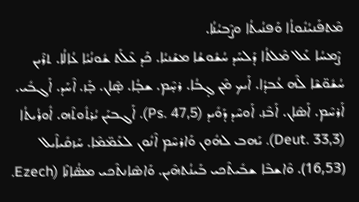ܡܶܬܦܰܢܝܳܢܽܘܬܳܐ ܘܰܦܢܳܝܬܳܐ ܘܨܶܒܝܳܢܳܐ.
 ܨܶܡܚܳܐ ܥܰܠ ܡܶܠܬܳܐ ܕܰܠܚܰܕ ܚܳܫܽܘܫܳܐ ܡܫܰܢܝܳܐ. ܟܰܕ ܥܶܠܰܬ ܫܽܘܢܳܝܳܐ ܥܳܐܠܳܐ. ܬܪܶܝܢ ܚܳܫܽܘ̈ܫܶܐ ܠܶܗ ܥܳܒܕܳܐ. ܐܰܝܟ ܡܶܢ ܓ̣ܒܳܐ. ܪܚ̣ܶܡ. ܫܒ̣ܳܐ. ܣ̣ܶܐܢ. ܒ̣ܰܙ. ܐܶܚܰܕ. ܐܰܓܒܺܝ. ܐܰܪܚܶܡ. ܐܰܣܶܐܢ. ܐܰܒܶܙ. ܐܰܘܚܶܕ ܕܰܘܺܝܕ (Ps. 47,5). ܐܰܓܒܝܰܢ ܝܳܪܬܽܘܬܶܗ. ܐܽܘܪܳܝܬܳܐ (Deut. 33,3). ܝܰܗܒ ܠܗܽܘܢ ܘܰܐܪܚܶܡ ܐܶܢܽܘܢ ܠܥܰܡ̈ܡܶܐ. ܚܰܙܩܺܝܐܶܝܠ (16,53). ܘܶܐܫܒܶܐ ܫܒܺܝܬܶܟܝ ܒܰܝܢܳܬܗܶܝܢ. ܘܰܐܣܶܐܢܬܶܟܝ ܡܣ̈ܳܐܢܶܐ (Ezech.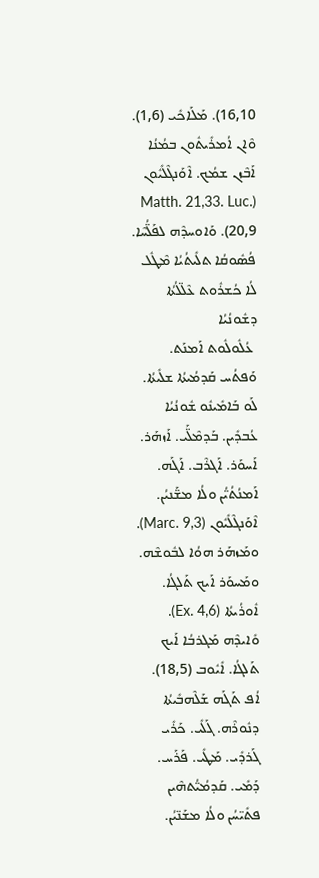16,10). ܡܰܠܰܐܟܺܝ (1,6). ܘܶܐܢ ܐܳܡܪܺܝܬܽܘܢ ܒܡܳܢܳܐ ܐܰܒܶܙܢ ܫܡܳܟ. ܐܶܘܰܢܓܶܠܺܝܽܘܢ (Matth. 21,33. Luc. 20,9). ܘܰܐܘܚܕܶܗ ܠܦܰܠ̈ܳܚܶܐ.
ܦܳܣܽܘܩܳܐ ܬܠܺܝܬܳܝܳܐ ܡܶܛܽܠ ܠܳܐ ܟܳܫܪܽܘܬ ܥܶܠ̈ܠܳܬܳܐ ܕܫܽܘܢܳܝܳܐ
 ܥܳܠܽܘܠܽܘܬ ܐܰܡܢܰܬ. ܘܰܦܬܳܚ ܩܰܕܡܳܝܬܳܐ ܫܠܺܝܬܳܐ. ܠܰܘ ܒܰܐܡܺܝܢܽܘ ܫܽܘܢܳܝܳܐ ܥܳܒܕܺܝܢ. ܒܰܕܡܶܠ̈ܰܝ. ܐܰܙܗܰܪ. ܐܰܚܘܰܪ. ܐܰܓܪܶܒ. ܐܰܓܰܗ. ܐܰܡܢܳܬܳܝ̈ܳܢ ܘܠܳܐ ܡܫ̈ܰܢܝܳܢ. ܐܶܘܰܢܓܶܠܺܝܽܘܢ (Marc. 9,3). ܘܡܰܙܗܰܪ ܗܘܳܐ ܠܒܽܘܫܶܗ. ܘܡܰܚܘܰܪ ܐܰܝܟ ܬܰܠܓܳܐ. ܐܽܘܪܳܝܬܳܐ (Ex. 4,6). ܘܺܐܝܕܶܗ ܡܰܓܪܒܳܐ ܐܰܝܟ ܬܰܠܓܳܐ. ܐܺܝܽܘܒ (18,5). ܐܳܦ ܬܰܓܰܗ ܫܰܠܶܗܒܺܝܬܳܐ ܕܢܽܘܪܶܗ. ܓܰܠܺܝ. ܟܰܪܺܝ ܓܰܪܕܺܝ. ܡܰܛܺܝ. ܦܰܪܰܚ. ܕܰܡܺܝ. ܩܰܕܡܳܝ̈ܳܬܗܶܝܢ ܦܬܺܝ̈ܚܳܢ ܘܠܳܐ ܡܫܰܢ̈ܝܳܢ.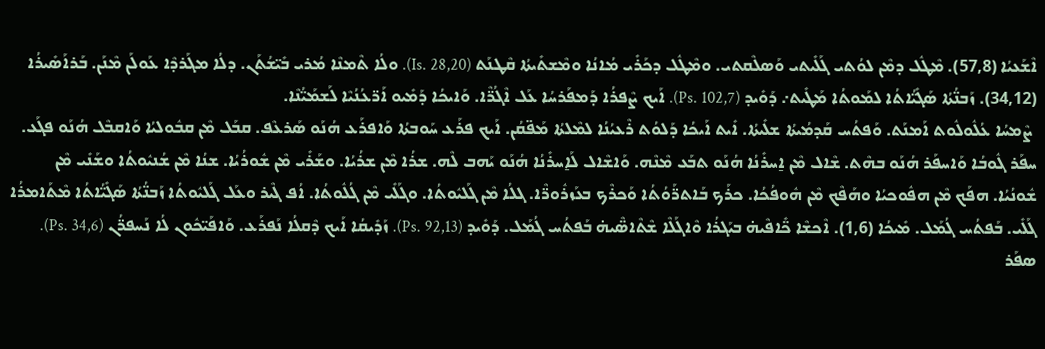ܐܶܫܰܥܝܳܐ (57,8). ܡܶܛܽܠ ܕܡܶܢ ܠܘܳܬܝ ܓܰܠܺܝܬܝ ܘܰܣܠܶܩܬܝ. ܘܡܶܛܽܠ ܕܟܰܪܺܝ ܡܳܐܢܳܐ ܘܡܶܫܬܺܝܬܳܐ ܩܶܛܢܰܬ (Is. 28,20). ܘܠܳܐ ܬܶܡܢܶܐ ܡܳܪܝ ܒܺܝ̈ܫܳܬܰܢ. ܕܠܳܐ ܡܓܰܪܕܶܐ ܥܰܘܠܰܢ ܡܶܢܰܢ. ܒܰܪܐܰܣܺܝܪܳܐ (34,12). ܙܰܒܢ̈ܳܬܳܐ ܣܰܓܺܝ̈ܳܐܬܳܐ ܠܡܰܘܬܳܐ ܡܰܛܺܝܬ܇ ܕܰܘܺܝܕ (Ps. 102,7). ܐܰܝܟ ܨܶܦܪܳܐ ܕܰܡܦܰܪܚܳܐ ܥܰܠ ܐܶܓܳܪ̈ܶܐ. ܘܰܐܝܟܳܐ ܕܰܡܺܝܘ ܐܰܪ̈ܥܳܢܳܝܶܐ ܠܰܫܡܰܝ̈ܳܢܶܐ.
 ܨܶܡܚܳܐ ܥܳܠܽܘܠܽܘܬ ܐܰܡܢܰܬ. ܘܰܦܬܳܚ ܩܰܕܡܳܝܬܳܐ ܫܠܺܝܬܳܐ. ܐܺܝܬ ܐܰܝܟܳܐ ܕܰܠܘܳܬ ܪܶܥܝܳܢܳܐ ܠܡܶܠܬܳܐ ܡܰܦ̈ܩܳܢ. ܐܰܝܟ ܦܪܰܥ ܚܰܘܒܬܳܐ ܘܰܐܦܪܰܥ ܗܳܢܰܘ ܣܰܪܥܶܦ. ܩܒܰܠ ܡܶܢ ܩܒܽܘܠܝܳܐ ܘܰܐܩܒܶܠ ܗܳܢܰܘ ܦܓܰܥ. ܚܦܰܪ ܓܽܘܒܳܐ ܘܰܐܚܦܰܪ ܗܳܢܰܘ ܒܗܶܬ. ܫܶܐܠ ܡܶܢ ܐ̱ܚܪܺܢܳܐ ܗܳܢܰܘ ܬܒܰܥ ܡܶܢܶܗ. ܘܰܐܫܶܐܠ ܠܰܐ̱ܚܪܺܢܳܐ ܗܳܢܰܘ ܝܰܗܒ ܠܶܗ. ܫܪܳܐ ܡܶܢ ܫܪܳܝܳܐ. ܘܫܰܪܺܝ ܡܶܢ ܫܽܘܪܳܝܳܐ. ܫܢܳܐ ܡܶܢ ܫܳܢܝܽܘܬܳܐ ܘܫܰܢܺܝ ܡܶܢ ܫܽܘܢܳܝܳܐ. ܗܦܰܟ ܡܶܢ ܗܦܽܘܟܝܳܐ ܘܗܰܦܶܟ ܡܶܢ ܗܽܘܦܳܟܳܐ. ܟܪܰܟ ܒܰܐܬܪ̈ܰܘܳܬܳܐ ܘܰܟܪܶܟ ܒܥܰܙܪܽܘܪ̈ܶܐ. ܓܠܳܐ ܡܶܢ ܓܰܠܝܽܘܬܳܐ. ܘܓܰܠܺܝ ܡܶܢ ܓܳܠܽܘܬܳܐ. ܐܳܦ ܓܶܝܪ ܘܥܰܠ ܓܰܠܝܽܘܬܳܐ ܙܰܒܢ̈ܳܬܳܐ ܣܰܓܺܝ̈ܳܐܬܳܐ ܡܶܬܰܐܡܪܳܐ ܓܰܠܺܝ. ܒܰܦܬܳܚ ܓܳܡܰܠ. ܡܺܝܟܳܐ (1,6). ܐܶܟܫܶܐ ܟ̈ܺܐܦܶܝܗ̇ ܒܝܰܓܪܳܐ ܘܶܐܓܰܠܶܐ ܫܶܬܶܐܣ̈ܶܝܗ̇ ܒܰܦܬܳܚ ܓܳܡܰܠ. ܕܰܘܺܝܕ (Ps. 92,13). ܙܰܕܺܝܩܳܐ ܐܰܝܟ ܕܶܩܠܳܐ ܢܰܦܪܰܥ. ܘܰܐܦܰܝ̈ܟܽܘܢ ܠܳܐ ܢܰܚܦܪ̈ܳܢ (Ps. 34,6). ܣܦܰܪ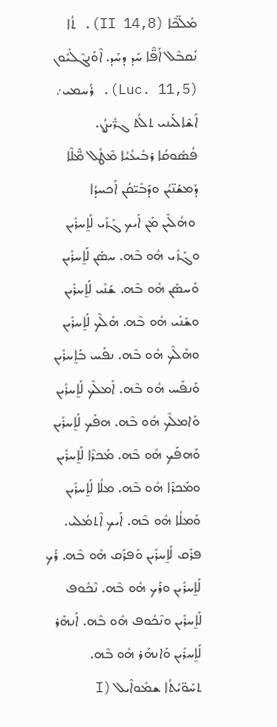ܡܰܠ̈ܟܶܐ (II 14,8). ܬܳܐ ܢܰܩܒܶܠ ܐܰܦ̈ܶܐ ܚܰܕ ܕܚܰܕ. ܐܶܘܰܢܓܶܠܺܝܽܘܢ (Luc. 11,5). ܪܳܚܡܝ܇ ܐܰܫܶܐܠܰܝܢܝ ܬܠܳܬ ܓܪ̈ܺܝܨܳܢ.
ܦܳܣܽܘܩܳܐ ܪܒܺܝܥܳܝܳܐ ܡܶܛܽܠ ܡ̈ܶܠܶܐ ܕܰܡܫܰܢ̈ܝܳܢ ܘܕܰܒܺܝ̈ܩܳܢ ܐܰܟܚܕܳܐ
 ܘܗܳܠܶܝܢ ܡܰܢ ܐܰܝܟ ܓܰܙܺܝ ܠܰܐ̱ܚܪܺܝܢ ܘܓܰܙܺܝ ܗܽܘ ܒܶܗ. ܚܣܰܢ ܠܰܐ̱ܚܪܺܝܢ ܘܰܚܣܰܢ ܗܽܘ ܒܶܗ. ܫܰܢܺܝ ܠܰܐ̱ܚܪܺܝܢ ܘܫܰܢܺܝ ܗܽܘ ܒܶܗ. ܗܰܠܶܟ ܠܰܐ̱ܚܪܺܝܢ ܘܗܰܠܶܟ ܗܽܘ ܒܶܗ. ܢܦܰܚ ܒܰܐ̱ܚܪܺܝܢ ܘܰܢܦܰܚ ܗܽܘ ܒܶܗ. ܐܰܡܠܶܟ ܠܰܐ̱ܚܪܺܝܢ ܘܰܐܡܠܶܟ ܗܽܘ ܒܶܗ. ܗܦܰܟ ܠܰܐ̱ܚܪܺܝܢ ܘܰܗܦܰܟ ܗܽܘ ܒܶܗ. ܡܰܟܪܶܐ ܠܰܐ̱ܚܪܺܝܢ ܘܡܰܟܪܶܐ ܗܽܘ ܒܶܗ. ܡܠܳܐ ܠܰܐ̱ܚܪܺܝܢ ܘܰܡܠܳܐ ܗܽܘ ܒܶܗ. ܐܰܝܟ ܐܶܬܡܳܠܝ. ܦܪܰܩ ܠܰܐ̱ܚܪܺܝܢ ܘܰܦܪܰܩ ܗܽܘ ܒܶܗ. ܪܰܟ ܠܰܐ̱ܚܪܺܝܢ ܘܪܰܟ ܗܽܘ ܒܶܗ. ܢܶܟܽܘܦ ܠܰܐ̱ܚܪܺܝܢ ܘܢܶܟܽܘܦ ܗܽܘ ܒܶܗ. ܐܰܢܗܰܪ ܠܰܐ̱ܚܪܺܝܢ ܘܰܐܢܗܰܪ ܗܽܘ ܒܶܗ.
ܬܚܰܘ̈ܝܳܬܳܐ ܫܡܽܘܐܶܝܠ (I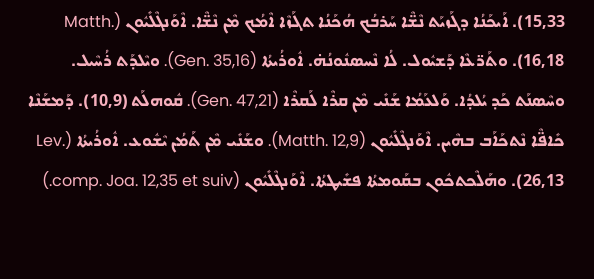15,33). ܐܰܝܟܰܢܳܐ ܕܓܰܙܝܰܬ ܢܶܫ̈ܶܐ ܚܰܪܒܳܟ ܗܳܟܰܢܳܐ ܬܓܰܙܶܐ ܐܶܡܳܟ ܡܶܢ ܢܶܫ̈ܶܐ. ܐܶܘܰܢܓܶܠܺܝܽܘܢ (Matth. 16,18). ܘܬܰܪ̈ܥܶܐ ܕܰܫܝܽܘܠ. ܠܳܐ ܢܶܚܣܢܽܘܢܳܗ̇. ܐܽܘܪܳܝܬܳܐ (Gen. 35,16). ܘܝܶܠܕܰܬ ܪܳܚܶܝܠ. ܘܚܶܣܢܰܬ ܟܰܕ ܝܳܠܕܳܐ. ܘܰܠܥܰܡܳܐ ܫܰܢܺܝ ܡܶܢ ܩܪܶܐ ܠܰܩܪܶܐ (Gen. 47,21). ܩܽܘܗܠܰܬ (10,9). ܕܰܡܫܰܢܶܐ ܟܺܐܦ̈ܶܐ ܢܶܬܟܰܐܰܒ ܒܗܶܝܢ. ܐܶܘܰܢܓܶܠܺܝܽܘܢ (Matth. 12,9). ܘܫܰܢܺܝ ܡܶܢ ܬܰܡܳܢ ܝܶܫܽܘܥ. ܐܽܘܪܳܝܬܳܐ (Lev. 26,13). ܘܗܰܠܶܟܬܟܽܘܢ ܒܩܰܘܡܬܳܐ ܦܫܺܝܛܬܳܐ. ܐܶܘܰܢܓܶܠܺܝܽܘܢ (comp. Joa. 12,35 et suiv.)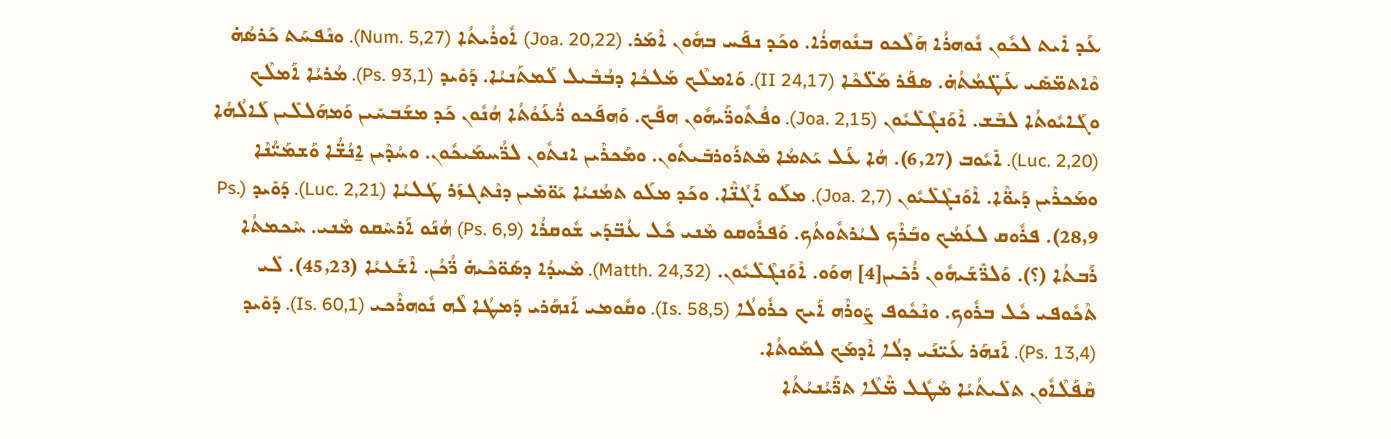ܥܰܕ ܐܺܝܬ ܠܟܽܘܢ ܢܽܘܗܪܳܐ ܗܰܠܶܟܘ ܒܢܽܘܗܪܳܐ. ܘܟܰܕ ܢܦܰܚ ܒܗܽܘܢ ܐܶܡܰܪ. (Joa. 20,22) ܐܽܘܪܳܝܬܳܐ (Num. 5,27). ܘܢܶܦܚܰܬ ܟܰܪܣܳܗ̇ ܘܶܐܬܡ̈ܣܺܝ ܥܰܛ̈ܡܳܬܳܗ̇. ܣܦܰܪ ܡܰܠ̈ܟܶܐ (II 24,17). ܘܰܐܡܠܶܟ ܡܰܠܟܳܐ ܕܒܳܒܶܝܠ ܠܰܡܬܰܢܝܳܐ. ܕܰܘܺܝܕ (Ps. 93,1). ܡܳܪܝܳܐ ܐܰܡܠܶܟ ܘܓܰܐܝܽܘܬܳܐ ܠܒܶܫ. ܐܶܘܰܢܓܶܠܺܝܽܘܢ (Joa. 2,15). ܘܦܳܬܽܘܪ̈ܰܝܗܽܘܢ ܗܦܰܟ. ܘܰܗܦܰܟܘ ܪ̈ܳܥܰܘܳܬܳܐ ܗܳܢܽܘܢ ܟܰܕ ܡܫܰܒܚܺܝܢ ܘܰܡܗܰܠܠܺܝܢ ܠܰܐܠܳܗܳܐ (Luc. 2,20). ܐܺܝܽܘܒ (6,27). ܗܳܐ ܥܰܠ ܝܰܬܡܳܐ ܡܶܬܪܰܘܪܒܺܝܬܽܘܢ. ܘܡܰܟܪܶܝܢ ܐܢܬܽܘܢ ܠܪ̈ܳܚܡܰܝܟܽܘܢ. ܘܚܳܕܶܝܢ ܐ̱ܢܳܫ̈ܳܐ ܘܰܫܡܰܝ̈ܳܢܶܐ ܘܡܰܟܪܶܝܢ ܕܰܝܘ̈ܶܐ. ܐܶܘܰܢܓܶܠܺܝܽܘܢ (Joa. 2,7). ܡܠܰܘ ܐܰܓܳܢ̈ܶܐ. ܘܟܰܕ ܡܠܰܘ ܬܡܳܢܝܳܐ ܝܰܘ̈ܡܺܝܢ ܕܢܶܬܓܙܰܪ ܛܰܠܝܳܐ (Luc. 2,21). ܕܰܘܺܝܕ (Ps. 28,9). ܦܪܽܘܩ ܠܥܰܡܳܟ ܘܒܰܪܶܟ ܠܝܳܪܬܽܘܬܳܟ. ܘܰܦܪܽܘܩܘ ܡܶܢܝ ܟܽܠ ܥܳܒ̈ܕܰܝ ܫܽܘܩܪܳܐ (Ps. 6,9) ܗܳܢܰܘ ܐܰܪܚܶܩܘ ܡܶܢܝ. ܚܶܟܡܬܳܐ ܪܰܒܬܳܐ (؟). ܘܰܠܪ̈ܺܫܰܝܗܽܘܢ ܪܳܟܺܝܢ[4] ܗܘܰܘ. ܐܶܘܰܢܓܶܠܺܝܽܘܢ. (Matth. 24,32). ܡܶܚܕܳܐ ܕܣܰܘ̈ܟܶܝܗ̇ ܪ̈ܳܟܳܢ. ܐܶܫܰܥܝܳܐ (45,23). ܠܺܝ ܬܶܟܽܘܦܝ ܟܽܠ ܒܪܽܘܟ. ܘܢܶܟܽܘܦ ܨܰܘܪܶܗ ܐܰܝܟ ܟܪܽܘܠܳܐ (Is. 58,5). ܘܩܽܘܡܝ ܐܰܢܗܰܪܝ ܕܰܡܛܳܐ ܠܶܗ ܢܽܘܗܪܶܟܝ (Is. 60,1). ܕܰܘܺܝܕ (Ps. 13,4). ܐܰܢܗܰܪ ܥܰܝ̈ܢܰܝ ܕܠܳܐ ܐܶܕܡܰܟ ܠܡܰܘܬܳܐ.
ܩܶܦܰܠܶܐܽܘܢ ܬܠܺܝܬܳܝܳܐ ܡܶܛܽܠ ܡ̈ܶܠܶܐ ܬܪ̈ܰܝܳܢܝܳܬܳܐ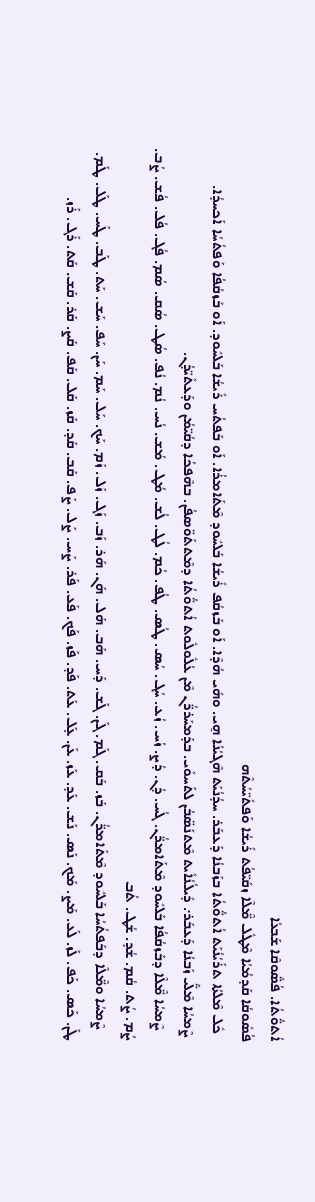ܐܳܬܘ̈ܳܬܳܐ. ܦܳܣ̈ܽܘܩܶܐ ܫܰܒܥܳܐ
ܦܳܣܽܘܩܳܐ ܩܰܕܡܳܝܳܐ ܡܶܛܽܠ ܡ̈ܶܠܶܐ ܙܩܺܝ̈ܦܳܬ ܪܺܝܫܳܐ ܘܰܦܬܺܝ̈ܚܳܬܶܗ
  ܟܽܠ ܡܶܠܬܳܐ ܬܪܰܝܳܢܳܝܰܬ ܐܳܬܘ̈ܳܬܳܐ ܒܙܰܒܢܳܐ ܕܰܥܒܰܪ. ܚܕܳܢܳܝܰܬ ܗܶܓܝܳܢܳܐ ܗ̱ܝ. ܘܗܺܝ ܗܳܕܶܐ. ܐܰܘ ܒܰܙܩܳܦ ܪܺܝܫܳܐ ܒܰܠܚܽܘܕ ܡܶܬܰܐܡܪܳܐ. ܐܰܘ ܒܰܦܬܳܚ ܪܺܝܫܳܐ ܒܰܠܚܽܘܕ. ܐܰܘ ܒܰܙܩܳܦܳܐ ܘܰܦܬܳܚܳܐ ܐܰܟܚܕܳܐ.
 ܨܶܡܚܳܐ ܡܶܠ̈ܰܝ ܙܰܒܢܳܐ ܕܰܥܒܰܪ܇ ܕܺܝܠܳܢܳܐܺܝܬ ܡܶܬܢܰܣ̈ܒܳܢ ܠܬܰܚܘܺܝ. ܒܕܰܡܚܰܪܪ̈ܳܢ ܡܶܢ ܥܳܠܽܘܠܽܘܬ ܐܳܬܘ̈ܳܬܳܐ ܕܡܶܬܬܰܘ̈ܣܦܳܢ. ܒܗܶܦܟܳܐ ܕܩܳܝ̈ܡܳܢ ܘܕܰܥܬܺܝ̈ܕܳܢ.
   ܨܶܡܚܳܐ ܡ̈ܶܠܶܐ ܕܒܰܙܩܳܦܳܐ ܒܰܠܚܽܘܕ ܡܶܬܰܐܡܪ̈ܳܢ. ܓܳܚ. ܕܳܢ. ܕܳܨ. ܙܳܚ. ܙܳܥ. ܚܳܓ. ܚܳܣ. ܛܳܣ. ܛܳܦ. ܟܳܡ. ܠܳܛ. ܠܳܫ. ܡܳܛ. ܡܳܫ. ܢܳܚ. ܢܳܡ. ܢܳܦ. ܣܳܛ. ܣܳܩ. ܣܳܡ. ܦܳܓ. ܦܳܠ. ܦܳܫ. ܨܳܒ. ܨܳܡ. ܨܳܬ. ܩܳܡ. ܫܳܕ. ܫܳܛ. ܬܳܒ
   ܨܶܡܚܳܐ ܘܡ̈ܶܠܶܐ ܕܒܰܦܬܳܚܳܐ ܒܰܠܚܽܘܕ ܡܶܬܰܐܡܪ̈ܳܢ. ܒܰܙ. ܒܰܩ. ܓܰܡ. ܓܰܢ. ܓܰܫ. ܕܰܚ. ܗܰܒ. ܗܰܠ. ܗܰܢ. ܗܰܪ. ܙܰܒ. ܙܰܓ. ܙܰܠ. ܙܰܡ. ܚܰܟ. ܚܰܠ. ܚܰܡ. ܚܰܢ. ܚܰܦ. ܚܰܫ. ܚܰܬ. ܛܰܒ. ܛܰܚ. ܛܰܠ. ܛܰܡ. ܛܰܢ. ܟܰܣ. ܟܰܦ. ܠܰܙ. ܠܰܥ. ܡܰܨ. ܡܰܟ. ܢܰܣ. ܢܰܫ. ܥܰܕ. ܥܰܙ. ܥܰܢ. ܥ̣ܰܠ. ܥܰܬ. ܦܰܕ. ܦܰܙ. ܦܰܟ. ܦܰܥ. ܦܰܪ. ܨܰܚ. ܨܰܠ. ܨܰܦ. ܩܰܒ. ܩܰܕ. ܩܰܙ. ܩܰܠ. ܩܰܦ. ܩܰܨ. ܩܰܪ. ܩܰܫ. ܩܰܬ. ܪܰܓ. ܪܰܙ.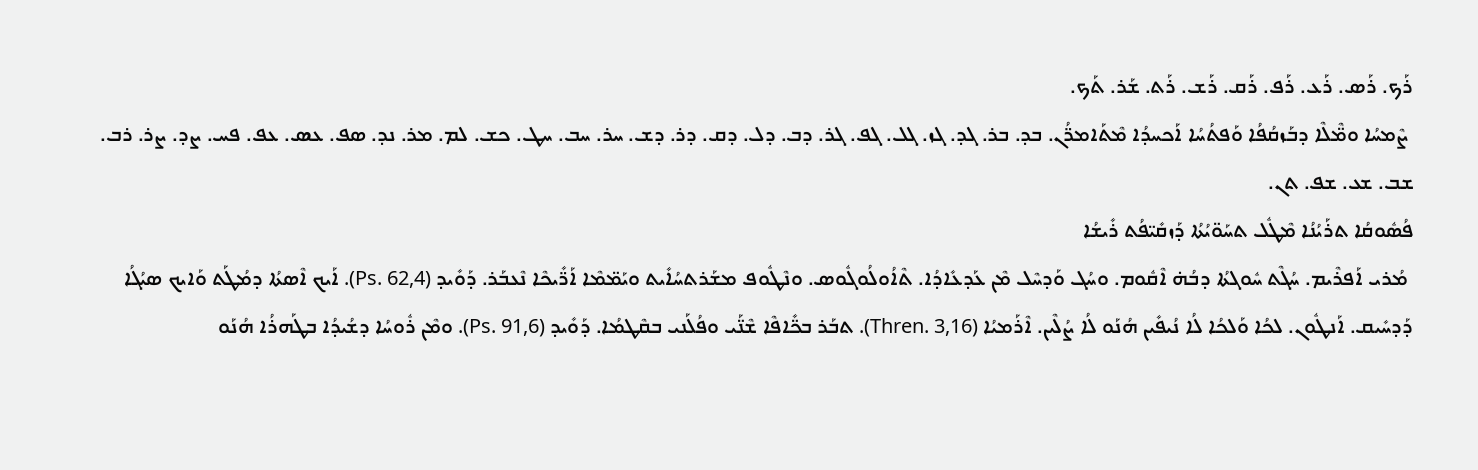ܪܰܟ. ܪܰܣ. ܪܰܥ. ܪܰܦ. ܪܰܩ. ܪܰܫ. ܪܰܬ. ܫܰܪ. ܬܰܟ.
 ܨܶܡܚܳܐ ܘܡ̈ܶܠܶܐ ܕܒܰܙܩܳܦܳܐ ܘܰܦܬܳܚܳܐ ܐܰܟܚܕܳܐ ܡܶܬܰܐܡܪ̈ܳܢ. ܒܕ. ܒܪ. ܓܕ. ܓܙ. ܓܠ. ܓܦ. ܓܪ. ܕܒ. ܕܠ. ܕܩ. ܕܪ. ܕܫ. ܚܪ. ܚܒ. ܚܛ. ܟܫ. ܠܡ. ܡܪ. ܢܕ. ܣܦ. ܥܣ. ܥܦ. ܦܚ. ܨܕ. ܨܪ. ܪܒ. ܫܒ. ܫܥ. ܫܦ. ܬܢ.
ܦܳܣܽܘܩܳܐ ܬܪܰܝܳܢܳܐ ܡܶܛܽܠ ܬܚܰܘ̈ܝܳܬܳܐ ܕܰܙܩܺܝ̈ܦܳܬ ܪܺܝܫܳܐ
 ܡܳܪܝ ܐܰܦܪܶܝܡ. ܚܳܓܶܬ ܚܽܘܓܬܳܐ ܕܒܳܗ̇ ܐܶܩܽܘܡ. ܘܚܳܓ ܘܰܕܚܶܠ ܡܶܢ ܥܰܕܥܺܐܕܳܐ. ܬܶܐܳܘܠܳܘܓܽܘܣ. ܘܢܶܛܽܘܦ ܡܫܰܪܬܚܳܐܺܝܬ ܘܝܰܡ̈ܡܶܐ ܐܰܪ̈ܺܝܟܶܐ ܢܶܥܒܰܪ. ܕܰܘܺܝܕ (Ps. 62,4). ܐܰܝܟ ܐܶܣܬܳܐ ܕܡܳܛܰܬ ܘܰܐܝܟ ܣܝܳܓܳܐ ܕܰܕܚܺܝܩ. ܐܰܢܛܽܘܢ. ܠܟܳܐ ܘܰܠܟܳܐ ܠܳܐ ܢܳܝܦܺܝܢ ܗܳܢܰܘ ܠܳܐ ܨܳܠܶܝܢ. ܐܶܪܰܡܝܳܐ (Thren. 3,16). ܬܒܰܪ ܒܟ̈ܺܐܦܶܐ ܫܶܢ̈ܰܝ ܘܦܳܠܰܢܝ ܒܩܶܛܡܳܐ. ܕܰܘܺܝܕ (Ps. 91,6). ܘܡܶܢ ܪܽܘܚܳܐ ܕܫܳܝܕܳܐ ܒܛܰܗܪܳܐ ܗܳܢܰܘ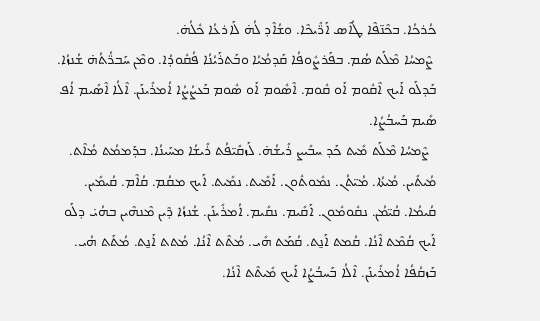ܟܳܪܟܳܐ. ܒܟܶܢ̈ܦܶܐ ܛܳܐܶܣ ܐܰܪ̈ܺܝܟܶܐ. ܘܫܳܐܶܕ ܠܳܗ̇ ܠܰܐܪܥܳܐ ܟܽܠܳܗ̇.
 ܨܶܡܚܳܐ ܡܶܠܰܬ ܣܳܡ. ܒܦܰܪܨܽܘܦܳܐ ܩܰܕܡܳܝܳܐ ܘܒܰܬܪܰܝܳܢܳܐ ܦܳܩܽܘܕܳܐ. ܘܡܶܢ ܚܰܒܪ̈ܳܬܳܗ̇ ܫܳܢܙܳܐ. ܒܰܕܠܰܘ ܐܰܝܟ ܐܶܩܽܘܡ ܐܰܘ ܩܽܘܡ. ܐܶܣܽܘܡ ܐܰܘ ܣܽܘܡ ܒܰܥܨܳܨܳܐ ܐܳܡܪܺܝܢܰܢ. ܐܶܠܳܐ ܐܶܣܺܝܡ ܐܳܦ ܣܺܝܡ ܒܰܚܒܳܨܳܐ.
  ܨܶܡܚܳܐ ܡܶܠܰܬ ܡܺܝܬ ܟܰܕ ܚܒܺܝܨ ܪܺܝܫܳܗ̇. ܠܰܙܩܺܝ̈ܦܳܬ ܪܺܝܫܳܐ ܡܚܰܝܢܳܐ. ܒܕܰܡܡܳܬ ܡܳܐܶܬ. ܡܳܝܬܺܝܢ. ܡܳܝܬܳܐ. ܡܳܝ̈ܬܳܢ. ܢܡܽܘܬܽܘܢ. ܐܰܡܺܝܬ. ܢܡܺܝܬ. ܐܰܝܟ ܡܩܳܡ. ܩܳܐܶܡ. ܩܳܝܡܺܝܢ. ܩܳܝܡܳܐ. ܩܳܝ̈ܡܳܢ. ܢܩܽܘܡܽܘܢ. ܐܰܩܺܝܡ. ܢܩܺܝܡ. ܐܳܡܪܺܝܢܰܢ. ܫܳܢܙܳܐ ܕܶܝܢ ܡܶܢܗܶܝܢ ܒܗܳܝ̇ ܕܠܰܘ ܐܰܝܟ ܩܳܡܶܬ ܐܶܢܳܐ. ܩܳܡܬ ܐܰܢ̱ܬ. ܩܳܡܰܬ ܗܺܝ. ܡܳܬܶܬ ܐܶܢܳܐ. ܡܳܬܬ ܐܰܢ̱ܬ. ܡܳܬܰܬ ܗܳܝ. ܒܰܙܩܳܦܳܐ ܐܳܡܪܺܝܢܰܢ. ܐܶܠܳܐ ܒܰܚܒܳܨܳܐ ܐܰܝܟ ܡܺܝܬܶܬ ܐܶܢܳܐ.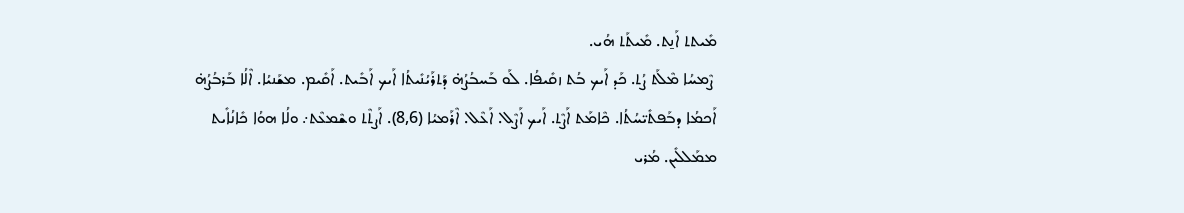ܡܺܝܬܬ ܐܰܢ̱ܬ. ܡܺܝܬܰܬ ܗܳܝ.
 ܨܶܡܚܳܐ ܡܶܠܰܬ ܨܳܬ. ܟܰܕ ܐܰܝܟ ܒܳܬ ܙܩܺܝܦܳܐ. ܠܰܘ ܒܰܚܒܳܨܳܗ̇ ܕܰܬܪܰܝܳܢܺܝܬܳܐ ܐܰܝܟ ܐܰܒܺܝܬ. ܐܰܩܺܝܡ. ܡܫܰܢܝܳܐ. ܐܶܠܳܐ ܒܰܪܒܳܨܳܗ̇ ܐܰܟܡܳܐ ܕܒܰܦܬܺܝ̈ܚܳܬܳܐ. ܟܶܐܡܰܬ ܐܰܨܶܬ. ܐܰܝܟ ܐܰܨܶܠ. ܐܰܥܶܠ. ܐܶܪܰܡܝܳܐ (8,6). ܐܰܨܬܶܬ ܘܫܶܡܥܶܬ܇ ܘܠܳܐ ܗܘܳܐ ܟܺܐܢܳܐܺܝܬ ܡܡܰܠܠܺܝܢ. ܡܳܪܝ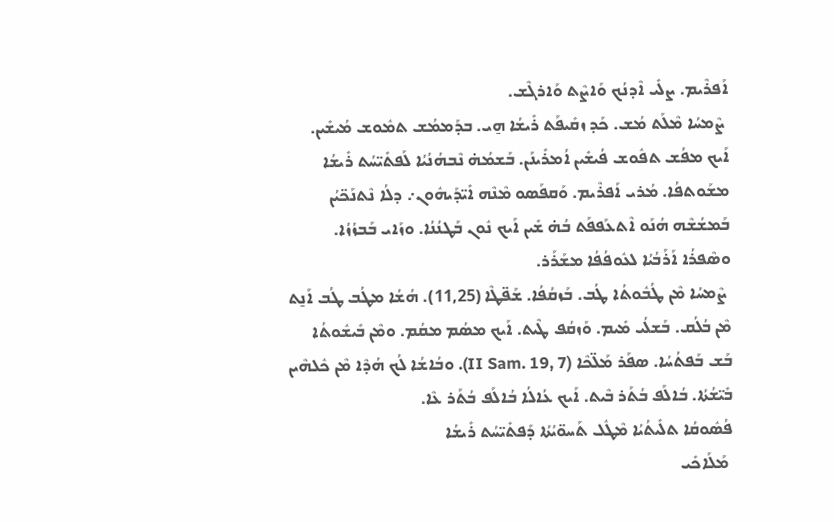ܐܰܦܪܶܝܡ. ܨܠܺܝ ܐܶܕܢܳܟ ܘܰܐܨܶܬ ܘܰܐܪܓܶܫ.
 ܨܶܡܚܳܐ ܡܶܠܰܬ ܡܳܫ. ܟܰܕ ܙܩܺܝܦܰܬ ܪܺܝܫܳܐ ܗ̱ܝ. ܒܕܰܡܡܳܫ ܬܡܽܘܫ ܡܳܝܫܺܝܢ. ܐܰܝܟ ܡܦܳܫ ܬܦܽܘܫ ܦܳܝܫܺܝܢ ܐܳܡܪܺܝܢܰܢ. ܒܰܫܡܳܗ̇ ܢܶܒܗܳܢܳܝܳܐ ܠܰܦܬܺܝ̈ܚܳܬ ܪܺܝܫܳܐ ܡܫܰܘܬܦܳܐ. ܡܳܪܝ ܐܰܦܪܶܝܡ. ܘܰܩܦܰܣܘ ܡܶܢܶܗ ܐܺܝ̈ܕܰܝܗܽܘܢ܇ ܕܠܳܐ ܢܶܬܢܰܟ̈ܝܳܢ ܒܰܡܫܳܫܶܗ ܗܳܢܰܘ ܐܶܬܥܰܦܦܰܬ ܒܳܗ̇ ܫܺܝܢ ܐܰܝܟ ܢܽܘܢ ܒܰܛܢܳܢܳܐ. ܘܙܰܐܝ ܒܰܒܙܳܙܳܐ. ܘܣܶܦܪܳܐ ܐܰܪܰܒܳܝܳܐ ܠܥܽܘܦܳܦܳܐ ܡܫܰܪܰܪ.
 ܨܶܡܚܳܐ ܡܶܢ ܛܳܒܽܘܬܳܐ ܛܳܒ. ܒܰܙܩܳܦܳܐ. ܫܰܦ̈ܛܶܐ (11,25). ܗܳܫܳܐ ܡܛܳܒ ܛܳܒ ܐܰܢ̱ܬ ܡܶܢ ܒܳܠܳܩ. ܒܰܫܠܳܝ ܡܺܝܡ. ܘܰܙܩܳܦ ܛܶܝܬ. ܐܰܝܟ ܡܣܳܡ ܡܩܳܡ. ܘܡܶܢ ܒܺܝܫܽܘܬܳܐ ܒܰܫ ܒܰܦܬܳܚܳܐ. ܣܦܰܪ ܡܰܠ̈ܟܶܐ (II Sam. 19, 7). ܘܒܳܐܫܳܐ ܠܳܟ ܗܳܕܶܐ ܡܶܢ ܟܽܠܗܶܝܢ ܒܺܝ̈ܫܳܬܳܐ. ܒܳܐܠܰܦ ܒܳܬܰܪ ܒܶܝܬ. ܐܰܝܟ ܥܳܐܠܳܐ ܒܳܐܠܰܦ ܒܳܬܰܪ ܥܶܐ.
ܦܳܣܽܘܩܳܐ ܬܠܺܝܬܳܝܳܐ ܡܶܛܽܠ ܬܰܚܘ̈ܝܳܬܳܐ ܕܰܦܬܺܝ̈ܚܳܬ ܪܺܝܫܳܐ
 ܡܰܠܰܐܟܺܝ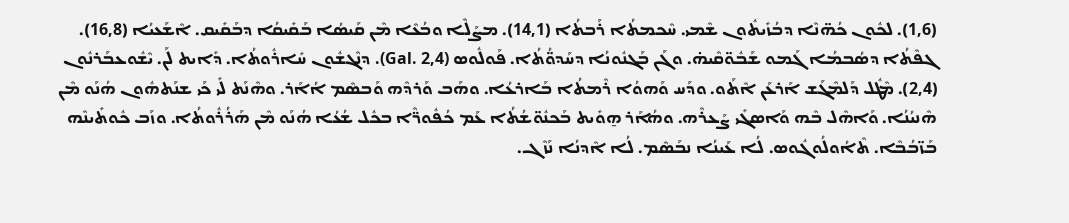(1,6). ܠܟܽܘܢ ܟܳܗ̈ܢܶܐ ܕܒܳܙܺܝܬܽܘܢ ܫܶܡܝ. ܚܶܟܡܬܳܐ ܪܰܒܬܳܐ (14,1). ܡܨܰܠܶܐ ܘܒܳܥܶܐ ܡܶܢ ܩܰܝܣܳܐ ܒܰܩܺܝܩܳܐ ܕܒܰܩܺܝܩ. ܐܶܫܰܥܝܳܐ (16,8). ܓܦܶܬܳܐ ܕܣܳܒܡܳܐ ܓܰܡܘ ܫܰܒܽܘ̈ܩܶܝܗ̇. ܘܓܰܢ ܒܰܓܢܽܘܢܳܐ ܕܚܰܕܘ̈ܳܬܳܐ. ܦܰܘܠܽܘܣ (Gal. 2,4). ܕܢܶܓܫܽܘܢ ܚܺܐܪܽܘܬܳܐ. ܕܺܐܝܬ ܠܰܢ. ܝܶܫܽܘܥܒܰܪܢܽܘܢ (2,4). ܡܶܛܽܠ ܕܰܠܡܶܓܰܫ ܐܰܪܥܰܢ ܐܶܬܰܘ. ܘܕܰܚ ܘܰܗܘܳܐ ܪܶܡܬܳܐ ܒܰܐܪܥܳܐ. ܘܗܰܒ ܘܰܪܕܶܗ ܘܰܒܣܶܡ ܐܳܐܰܪ. ܘܗܶܢܰܬ ܠܺܝ ܟܰܝ ܫܢܰܬܗܽܘܢ ܗܳܢܰܘ ܡܶܢ ܗܶܢܝܳܢܳܐ. ܘܰܐܗܶܠ ܒܶܗ ܘܰܐܣܓܺܝ ܨܰܥܪܶܗ. ܘܗܳܐܰܪ ܗ̱ܘܺܝܬ ܒܰܟܢܽܘ̈ܫܳܬܳܐ ܥܰܡ ܟܳܦܽܘܪ̈ܶܐ ܒܟܽܠ ܫܳܥܳܐ ܗܳܢܰܘ ܡܶܢ ܗܰܪܳܪܽܘܬܳܐ. ܘܙܰܒ ܟܽܘܬܺܝܢܶܗ ܒܰܙ̈ܒܳܒܶܐ. ܬܶܐܳܘܠܳܘܓܽܘܣ. ܠܳܐ ܥܰܝܢܳܐ ܢܒܰܣܶܡ. ܠܳܐ ܐܶܕܢܳܐ ܢܰܙܶܓ.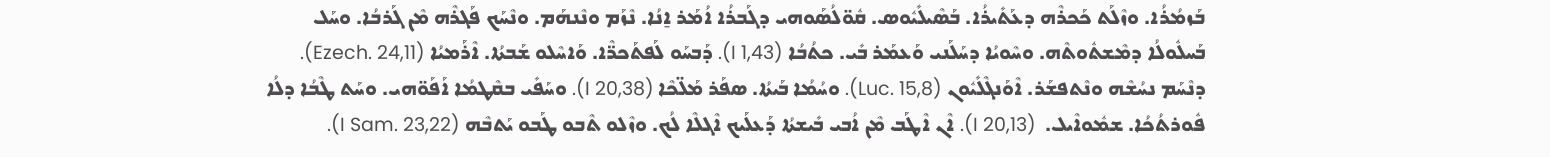ܒܰܙܡܳܪܳܐ. ܘܙܶܠܰܬ ܟܰܟܪܶܗ ܕܥܰܬܺܝܪܳܐ. ܒܰܣܶܝܠܺܝܽܘܣ. ܩܽܘ̈ܠܳܣܰܘܗܝ ܕܓܰܒܪܳܐ ܐܳܡܰܪ ܐ̱ܢܳܐ. ܢܶܙܰܡ ܘܢܶܢܗܰܡ. ܘܢܶܚܰܟ ܦܰܓܪܶܗ ܡܶܢ ܓܰܪܒܳܐ. ܘܚܰܠ ܒܰܚܠܽܘܠܳܐ ܕܡܶܫܬܽܘܬܶܗ. ܘܚܶܘܝܳܐ ܕܚܰܠܰܢܝ ܘܰܥܡܰܪ ܒܺܝ. ܟܬܳܒܳܐ (I 1,43). ܕܰܒܚܰܘ ܠܰܦܬܰܟܪ̈ܶܐ. ܘܰܐܚܶܠܘ ܫܰܒܬܳܐ. ܐܶܪܰܡܝܳܐ (Ezech. 24,11). ܕܢܶܚܰܡ ܢܚܳܫܶܗ ܘܢܶܬܦܫܰܪ. ܐܶܘܰܢܓܶܠܺܝܽܘܢ (Luc. 15,8). ܘܚܳܡܳܐ ܒܰܝܬܳܐ. ܣܦܰܪ ܡܰܠ̈ܟܶܐ (I 20,38). ܘܚܰܦܺܝ ܒܩܶܛܡܳܐ ܐܰܦܰܘ̈ܗܝ. ܘܚܰܬ ܛܶܒܳܐ ܕܠܳܐ ܦܽܘܪܬܳܟܳܐ. ܫܡܽܘܐܶܝܠ.  (I 20,13). ܐܶܢ ܐܶܛܰܒ ܡܶܢ ܐܳܒܝ ܒܺܝܫܬܳܐ ܕܰܥܠܰܝܟ ܐܶܓܠܶܐ ܠܳܟ. ܘܙܶܠܘ ܬܶܒܘ ܛܰܒܘ ܝܰܬܒܶܗ (I Sam. 23,22).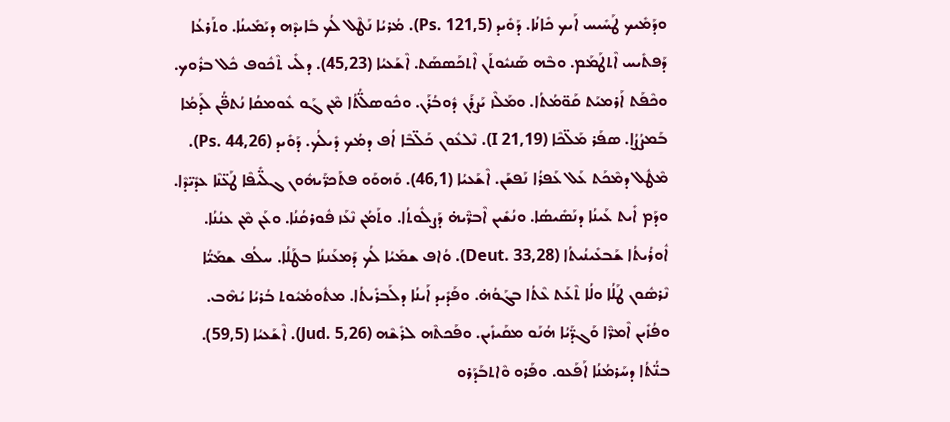ܘܕܰܡܺܝܟ ܛܰܚܺܝܚ ܐܰܝܟ ܟܺܐܢܳܐ. ܕܰܘܺܝܕ (Ps. 121,5). ܡܳܪܝܳܐ ܢܰܛܶܠ ܠܳܟ ܒܺܐܝܕܶܗ ܕܝܰܡܺܝܢܳܐ. ܘܬܰܪܥܳܐ ܕܰܦܬܺܝܚ ܐܶܬܛܰܡܰܡ. ܘܒܶܗ ܣܰܢܝܽܘܬܰܢ ܐܶܬܟܰܣܣܰܬ. ܐܶܫܰܥܝܳܐ (45,23). ܕܠܺܝ ܬܶܟܽܘܦ ܟܽܠ ܒܪܽܘܟ. ܘܟܶܦܰܬ ܐܰܪܡܝܰܬ ܩܰܘ̈ܡܳܬܳܐ. ܘܡܰܠܶܙ ܝܰܨܪܰܢ ܕܽܘܒܳܪܰܢ. ܘܟܽܘܣܠ̈ܳܬܳܐ ܡܶܢ ܓܰܘ ܥܽܘܡܩܳܐ ܢܳܬܦ̈ܳܢ ܠܰܕܡܳܐ ܒܰܡܨܳܨܳܐ. ܣܦܰܪ ܡܰܠ̈ܟܶܐ (I 21,19). ܢܶܠܥܽܘܢ ܟܰܠ̈ܒܶܐ ܐܳܦ ܕܡܳܟ ܕܺܝܠܳܟ. ܕܰܘܺܝܕ (Ps. 44,26). ܡܶܛܽܠ ܕܡܶܟܰܬ ܥܰܠ ܥܰܦܪܳܐ ܢܰܦܫܰܢ. ܐܶܫܰܥܝܳܐ (46,1). ܘܰܗܘܰܘ ܦܬܰܟܪ̈ܰܝܗܽܘܢ ܓܠ̈ܺܝܦܶܐ ܛܰܥ̈ܢܶܐ ܥܕܺܝ̈ܕܶܐ. ܘܕܰܡ ܐܺܝܬ ܥܰܝܢܳܐ ܕܢܰܣܺܝܣܳܐ. ܘܢܳܫܺܝܢ ܐܶܒܪ̈ܶܝܗ̇ ܕܰܨܠܽܘܬܳܐ. ܘܬܰܡܳܢ ܢܶܥܰܙ ܦܽܘܪܩܳܢܳܐ. ܘܥܰܢ ܡܶܢ ܥܢܳܢܳܐ. ܐܽܘܪܳܝܬܳܐ ܫܰܒܥܺܝܢܳܝܬܳܐ (Deut. 33,28). ܘܳܐܦ ܫܡܰܝܳܐ ܠܳܟ ܕܰܡܥܰܢܢܳܐ ܒܛܰܠܳܐ. ܚܠܳܦ ܫܡܰܝ̈ܳܐ ܢܶܪܣܽܘܢ ܛܰܠܳܐ ܘܠܳܐ ܬܶܥܰܬ ܥܶܬܳܐ ܒܓܰܘܳܗ̇. ܘܦܰܕܺܝܕ ܐܰܝܢܳܐ ܕܠܰܒܪܺܝܬܳܐ. ܡܬܽܘܡܳܝܽܘܬ ܒܳܪܝܳܐ ܝܳܗܶܒ. ܘܦܳܙܺܝܢ ܐܶܡܪ̈ܶܐ ܘܰܓܕ̈ܰܝܳܐ ܗܳܢܰܘ ܡܩܰܝܙܺܝܢ. ܘܦܰܟܬܶܗ ܠܪܺܫܶܗ (Jud. 5,26). ܐܶܫܰܥܝܳܐ (59,5). ܒܢ̈ܳܬܳܐ ܕܚܰܪܡܳܢܳܐ ܐܰܦܰܥܘ. ܘܦܰܪܘ ܘܶܐܬܒܰܕܰܪܘ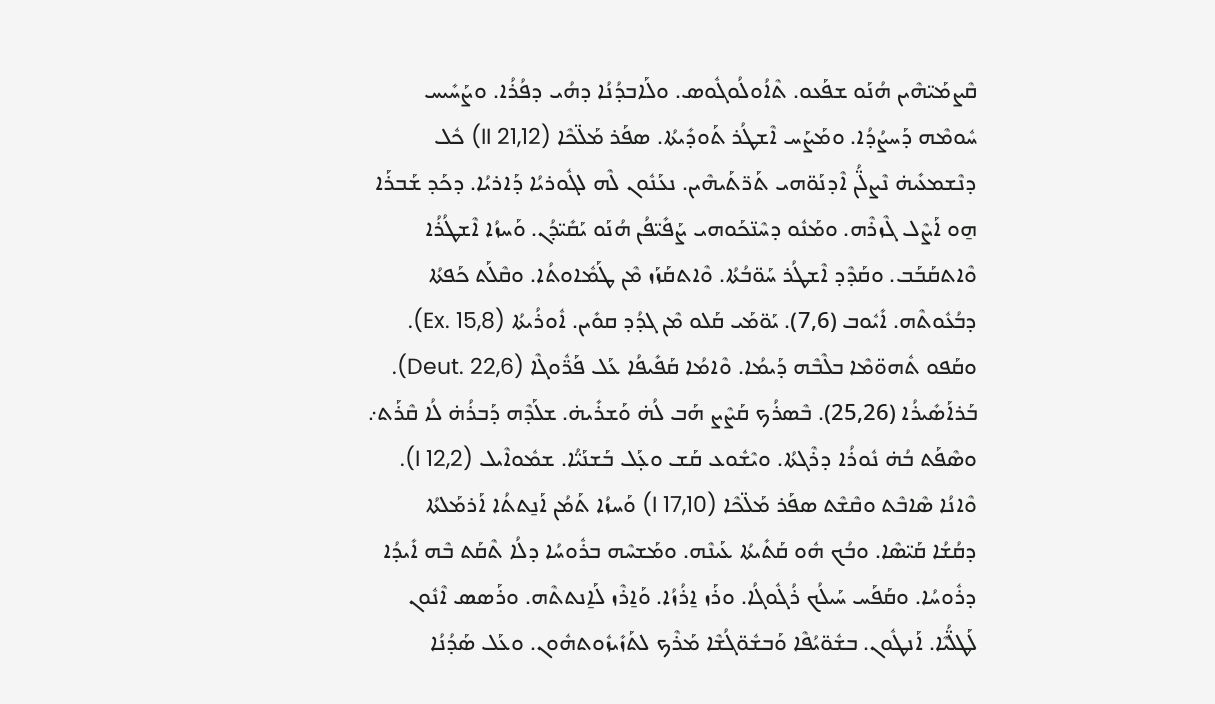ܩܶܨܡܰܝ̈ܗܶܝܢ ܗܳܢܰܘ ܫܦܰܥܘ. ܬܶܐܳܘܠܳܘܓܽܘܣ. ܘܠܰܐܒܕܳܢܳܐ ܕܗܳܝ ܕܦܳܪܳܐ. ܘܨܰܚܺܝܚ ܚܽܘܡܶܗ ܕܰܚܨܳܕܳܐ. ܘܡܰܨܰܚ ܐܶܫܛܳܪ ܬܰܘܕܺܝܬܳܐ. ܣܦܰܪ ܡܰܠ̈ܟܶܐ (II 21,12) ܟܽܠ ܕܢܶܫܡܥܺܝܗ̇ ܢܶܨܠ̈ܳܢ ܐܶܕܢܰܘ̈ܗܝ ܬܰܪ̈ܬܰܝܗܶܝܢ. ܢܥܰܢܽܘܢ ܠܶܗ ܠܓܽܘܪܝܳܐ ܕܰܐܪܝܳܐ. ܕܟܰܕ ܫܰܒܪܰܐ ܗ̱ܘ ܐܰܨܶܠ ܓܶܙܪܶܗ. ܘܡܰܢܽܘ ܕܚܶܢ̈ܟܰܘܗܝ ܨܰܦܺܝ̈ܦܳܢ ܗܳܢܰܘ ܝܰܩܺܝ̈ܕܳܢ. ܘܰܚܙܳܐ ܐܶܫܛܳܪܳܐ ܘܶܐܬܩܰܒܰܒ. ܘܩܰܕܶܕ ܐܶܫܛܳܪ ܚܰܘ̈ܒܳܬܳܐ. ܘܶܐܬܩܰܙܰܙ ܡܶܢ ܛܰܡܽܐܘܬܳܐ. ܘܩܶܠܰܬ ܟܰܦܬܳܐ ܕܒܳܥܽܘܬܶܗ. ܐܺܝܽܘܒ (7,6). ܝܰܘ̈ܡܰܝ ܩܰܠܘ ܡܶܢ ܓܕܳܕ ܩܘܺܝܢ. ܐܽܘܪܳܝܬܳܐ (Ex. 15,8). ܘܩܰܦܘ ܬܽܗܘ̈ܡܶܐ ܒܠܶܒܶܗ ܕܰܝܡܳܐ. ܘܶܐܡܳܐ ܩܰܦܺܝܦܳܐ ܥܰܠ ܦܰܪ̈ܽܘܓܶܐ (Deut. 22,6). ܒܰܪܐܰܣܺܝܪܳܐ (25,26). ܒܶܣܪܳܟ ܩܰܨܶܨ ܗܰܒ ܠܳܗ̇ ܘܰܫܪܺܝܗ̇. ܫܠܰܕܶܗ ܕܰܒܪܳܗ̇ ܠܳܐ ܩܶܪܰܬ܇ ܘܣܶܦܰܬ ܒܳܗ̇ ܢܽܘܪܳܐ ܕܪܶܓܬܳܐ. ܘܝܶܫܽܘܥ ܩܰܫ ܘܥ̣ܰܠ ܒܰܫܢܰܝ̈ܳܐ. ܫܡܽܘܐܶܝܠ (I 12,2). ܘܶܐܢܳܐ ܣܶܐܒܶܬ ܘܩܶܫܶܬ ܣܦܰܪ ܡܰܠ̈ܟܶܐ (I 17,10) ܘܰܚܙܳܐ ܬܰܡܳܢ ܐܰܢ̱ܬܬܳܐ ܐܰܪܡܰܠܬܳܐ ܕܩܳܫܳܐ ܩܰܝ̈ܣܶܐ. ܘܒܳܟ ܗܽܘ ܩܰܬܺܝܬܳܐ ܥܰܝܢܶܗ. ܘܡܰܫܚܶܗ ܒܪܽܘܚܳܐ ܕܠܳܐ ܬܶܩܰܬ ܒܶܗ ܐܺܝܕܳܐ ܕܪܽܘܚܳܐ. ܘܩܰܦܰܚ ܚܰܝܠܳܟ ܪܳܓܽܘܓܳܐ. ܘܪܰܙ ܐ̱ܪܳܙܳܐ. ܘܰܐ̱ܪܶܙ ܠܰܐ̱ܢܬܬܶܗ. ܘܪܰܣܣ ܐܶܢܽܘܢ ܠܰܛܠ̈ܳܝܶܐ. ܐܰܢܛܽܘܢ. ܒܫܽܘ̈ܝܳܦܶܐ ܘܰܒܫܽܘ̈ܓܳܫܶܐ ܡܰܪܶܟ ܠܬܰܙܺܝܙܽܘܬܗܽܘܢ. ܘܥܰܠ ܣܰܕܳܢܳܐ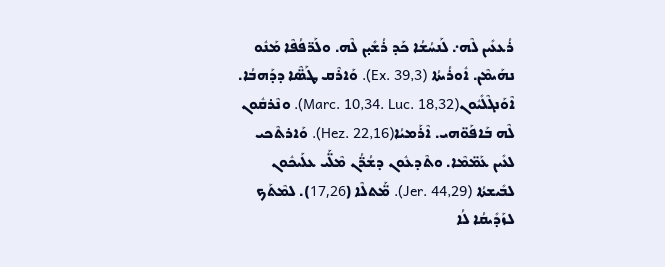ܪܳܥܥܺܝܢ ܠܶܗ܇ ܠܰܢܚܳܫܳܐ ܟܰܕ ܪܳܫܺܝ̣ܢ ܠܶܗ. ܘܠܰܪ̈ܦܳܦܶܐ ܡܰܢܽܘ ܢܗܰܝܡܶܢ. ܐܽܘܪܳܝܬܳܐ (Ex. 39,3). ܘܰܐܪܶܩ ܛܰܣ̈ܶܐ ܕܕܰܗܒܳܐ. ܐܶܘܰܢܓܶܠܺܝܽܘܢ(Marc. 10,34. Luc. 18,32). ܘܢܶܪܩܽܘܢ ܠܶܗ ܒܰܐܦܰܘ̈ܗܝ. ܐܶܪܰܡܝܳܐ(Hez. 22,16). ܘܰܐܪܬܶܟܝ ܠܥܺܝܢ ܥܰܡ̈ܡܶܐ. ܘܬܶܕܥܽܘܢ ܕܫܳܪ̈ܳܢ ܡܶܠ̈ܰܝ ܥܠܰܝܟܽܘܢ ܠܒܺܝܫܬܳܐ (Jer. 44,29). ܡ̈ܰܬܠܶܐ (17,26). ܠܡܶܬܰܟ ܠܙܰܕܺܝܩܳܐ ܠܳܐ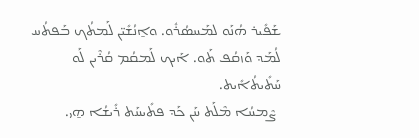ܫܰܦܺܝܪ ܗܳܢܰܘ ܠܡܰܚܣܳܪܽܘ. ܘܐ̱ܢܳܫܺܝ̈ܢ ܠܰܡܬܳܟ ܒܰܦܬܳܚ ܠܳܡܰܕ ܘܰܙܩܳܦ ܬܰܘ. ܐܰܝܟ ܠܰܡܩܳܡ ܩܳܪܶܝܢ ܠܰܘ ܚܰܬܺܝܬܳܐܺܝܬ.
 ܨܶܡܚܳܐ ܡܶܠܰܬ ܚܰܢ ܟܰܕ ܦܬܺܝܚܰܬ ܪܺܝܫܳܐ ܗ̱ܝ.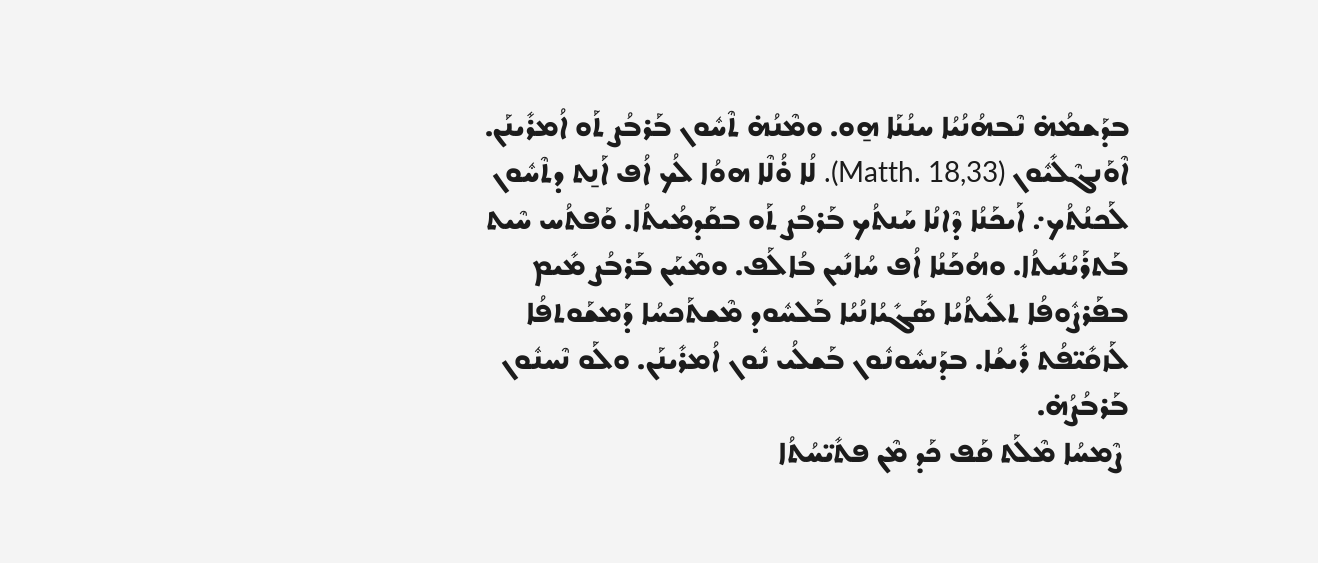ܒܕܰܫܡܳܗ̇ ܢܶܒܗܳܢܳܝܳܐ ܚܢܳܢܰܐ ܗ̱ܘ. ܘܡܶܢܳܗ̇ ܬܶܚܽܘܢ ܒܰܪܒܳܨ ܬܰܘ ܐܳܡܪܺܝܢܰܢ. ܐܶܘܰܢܓܶܠܺܝܽܘܢ (Matth. 18,33). ܠܳܐ ܘ̇ܳܠܶܐ ܗܘܳܐ ܠܳܟ ܐܳܦ ܐܰܢ̱ܬ ܕܬܶܚܽܘܢ ܠܰܟܢܳܬܳܟ܇ ܐܰܝܟܰܢܳܐ ܕܶܐܢܳܐ ܚܰܢܬܳܟ ܒܰܪܒܳܨ ܬܰܘ ܒܩܰܕܡܳܝܬܳܐ. ܘܰܦܬܳܚ ܚܶܝܬ ܒܰܬܪܰܝܳܢܺܝܬܳܐ. ܘܗܳܟܰܢܳܐ ܐܳܦ ܚܳܐܢܺܝܢ ܒܳܐܠܰܦ. ܘܡܶܚܰܢ ܒܰܪܒܳܨ ܡܺܝܡ ܒܦܰܪܨܽܘܦܳܐ ܬܠܺܝܬܳܝܳܐ ܣܰܓܺܝܳܐܢܳܝܳܐ ܒܰܠܚܽܘܕ ܡܶܫܬܰܟܚܳܐ ܕܰܡܫܰܘܬܦܳܐ ܠܰܙܩܺܝ̈ܦܳܬ ܪܺܝܫܳܐ. ܒܕܰܢܚܽܘܢܽܘܢ ܒܰܫܠܳܝ ܢܽܘܢ ܐܳܡܪܺܝܢܰܢ. ܘܠܰܘ ܢܶܚܢܽܘܢ ܒܰܪܒܳܨܳܗ̇.
 ܨܶܡܚܳܐ ܡܶܠܰܬ ܩܰܦ ܟܰܕ ܡܶܢ ܦܬܺܝ̈ܚܳܬܳܐ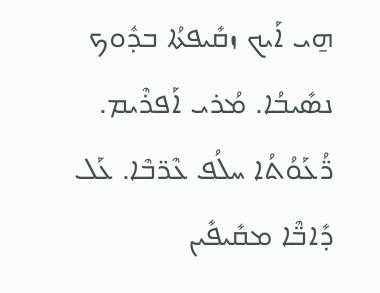ܗ̱ܝ ܐܰܝܟ ܙܩܺܝܦܬܳܐ ܒܕܽܘܟ ܢܣܺܝܒܳܐ. ܡܳܪܝ ܐܰܦܪܶܝܡ. ܪ̈ܳܥܰܘܳܬܳܐ ܚܠܳܦ ܥܶܪ̈ܒܶܐ. ܥܰܠ ܕܺܐܒ̈ܶܐ ܡܩܺܝܦܺܝܢ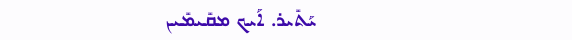ܝܰܬܺܝܪ. ܐܰܝܟ ܡܩܺܝܡܺܝܢ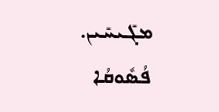ܡܓܺܝܚܺܝܢ.
ܦܳܣܽܘܩܳܐ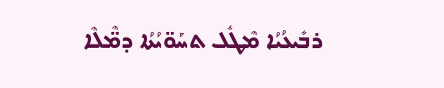ܪܒܺܝܥܳܝܳܐ ܡܶܛܽܠ ܬܚܰܘ̈ܝܳܬܳܐ ܕܡ̈ܶܠܶܐ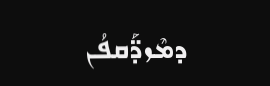ܕܡܶܙܕ̈ܰܩܦܳܢ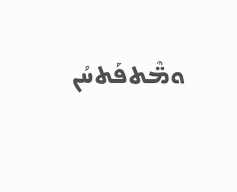ܘܡ̈ܶܬܦܰܬܚܳܢ